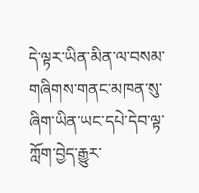དེ་ལྟར་ཡིན་མིན་ལ་བསམ་གཞིགས་གནང་མཁན་སུ་ཞིག་ཡིན་ཡང་དཔེ་དེབ་ལྟ་ཀློག་བྱེད་རྒྱུར་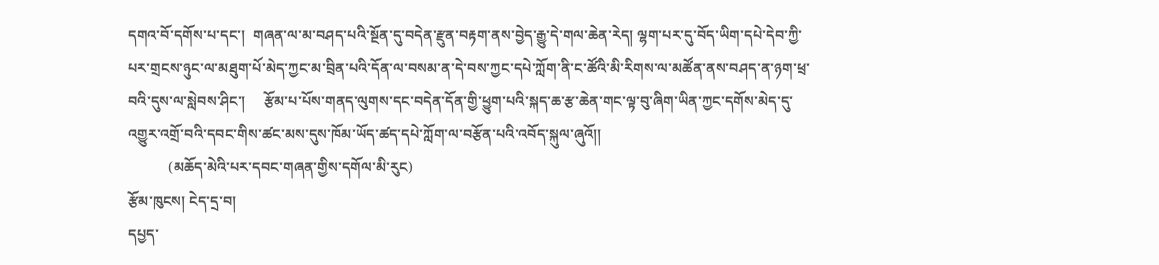དགའ་བོ་དགོས་པ་དང་།  གཞན་ལ་མ་བཤད་པའི་སྔོན་དུ་བདེན་རྫུན་བརྟག་ནས་བྱེད་རྒྱུ་དེ་གལ་ཆེན་རེད། ལྷག་པར་དུ་བོད་ཡིག་དཔེ་དེབ་ཀྱི་པར་གྲངས་ཉུང་ལ་མཐུག་པོ་མེད་ཀྱང་མ་བྲིན་པའི་དོན་ལ་བསམ་ན་དེ་བས་ཀྱང་དཔེ་ཀློག་ནི་ང་ཚོའི་མི་རིགས་ལ་མཚོན་ནས་བཤད་ན་ཉག་ཕྲ་བའི་དུས་ལ་སླེབས་ཤིང་།     རྩོམ་པ་པོས་གནད་ལུགས་དང་བདེན་དོན་གྱི་ཕྱུག་པའི་སྐད་ཆ་རྩ་ཆེན་གང་ལྟ་བུ་ཞིག་ཡིན་ཀྱང་དགོས་མེད་དུ་འགྱུར་འགྲོ་བའི་དབང་གིས་ཚང་མས་དུས་ཁོམ་ཡོད་ཚད་དཔེ་ཀློག་ལ་བརྩོན་པའི་འབོད་སྐུལ་ཞུའོ།།
           (མཆོད་མེའི་པར་དབང་གཞན་གྱིས་དགོལ་མི་རུང)
རྩོམ་ཁུངས། ངེད་དྲ་བ།
དཔྱད་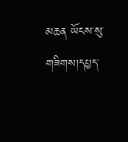མཆན ཡོངས་སུ་གཟིགས།དཔྱད་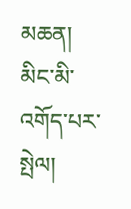མཆན།
མིང་མི་འགོད་པར་སྤེལ།